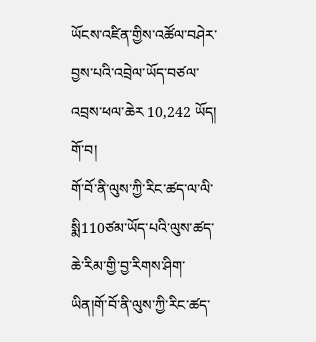ཡོངས་འཛིན་གྱིས་འཚོལ་བཤེར་བྱས་པའི་འབྲེལ་ཡོད་བཙལ་འབྲས་ཕལ་ཆེར 10,242 ཡོད།
གོ་བ།
གོ་བོ་ནི་ལུས་ཀྱི་རིང་ཚད་ལ་ལི་སྨི110ཙམ་ཡོད་པའི་ལུས་ཚད་ཆེ་རིམ་གྱི་བྱ་རིགས་ཤིག་ཡིན།གོ་བོ་ནི་ལུས་ཀྱི་རིང་ཚད་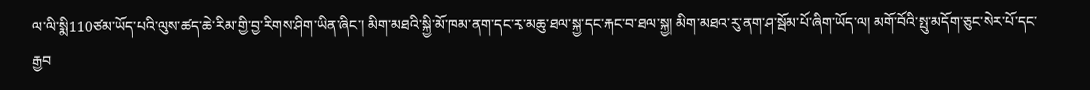ལ་ལི་སྨི110ཙམ་ཡོད་པའི་ལུས་ཚད་ཆེ་རིམ་གྱི་བྱ་རིགས་ཤིག་ཡིན་ཞིང་། མིག་མཐའི་སྐྱི་མོ་ཁམ་ནག་དང་རྭ་མཆུ་ཐལ་སྐྱ་དང་རྐང་བ་ཐལ་སྐྱ། མིག་མཐའ་རུ་ནག་ཤ་སྦོམ་པོ་ཞིག་ཡོད་ལ། མགོ་བོའི་སྤུ་མདོག་ཅུང་སེར་པོ་དང་རྒྱབ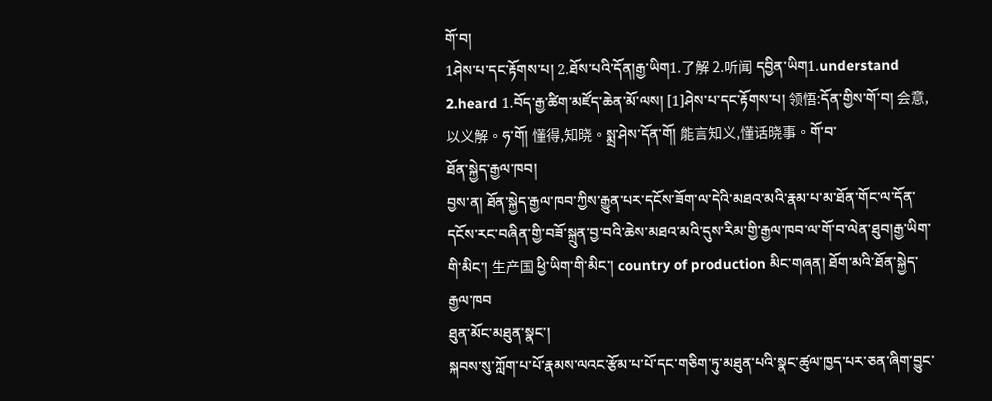གོ་བ།
1ཤེས་པ་དང་རྟོགས་པ། 2.ཐོས་པའི་དོན།རྒྱ་ཡིག1.了解 2.听闻 དབྱིན་ཡིག1.understand 2.heard 1.བོད་རྒྱ་ཚིག་མཛོད་ཆེན་མོ་ལས། [1]ཤེས་པ་དང་རྟོགས་པ། 领悟:དོན་གྱིས་གོ་བ། 会意,以义解。ཧ་གོ། 懂得,知晓。སྨྲ་ཤེས་དོན་གོ། 能言知义,懂话晓事。གོ་བ་
ཐོན་སྐྱེད་རྒྱལ་ཁབ།
བྱས་ན། ཐོན་སྐྱེད་རྒྱལ་ཁབ་ཀྱིས་རྒྱུན་པར་དངོས་ཟོག་ལ་དེའི་མཐའ་མའི་རྣམ་པ་མ་ཐོན་གོང་ལ་དོན་དངོས་རང་བཞིན་གྱི་བཟོ་སྐྲུན་བྱ་བའི་ཆེས་མཐའ་མའི་དུས་རིམ་གྱི་རྒྱལ་ཁབ་ལ་གོ་བ་ལེན་ཐུབ།རྒྱ་ཡིག་གི་མིང་། 生产国 ཕྱི་ཡིག་གི་མིང་། country of production མིང་གཞན། ཐོག་མའི་ཐོན་སྐྱེད་རྒྱལ་ཁབ
ཐུན་མོང་མཐུན་སྣང་།
སྐབས་སུ་ཀློག་པ་པོ་རྣམས་ལའང་རྩོམ་པ་པོ་དང་གཅིག་ཏུ་མཐུན་པའི་སྣང་ཚུལ་ཁྱད་པར་ཅན་ཞིག་བྱུང་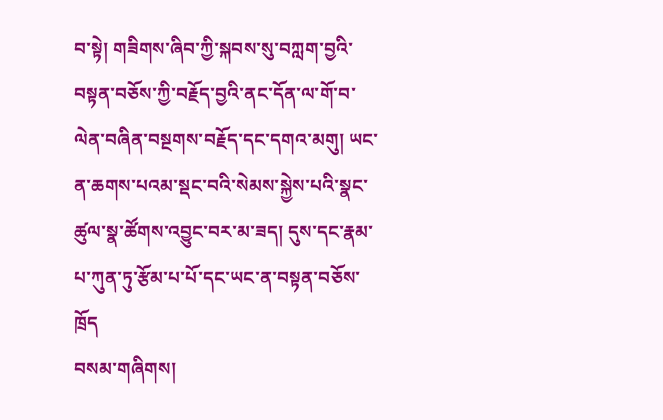བ་སྟེ། གཟིགས་ཞིབ་ཀྱི་སྐབས་སུ་བཀླག་བྱའི་བསྟན་བཅོས་ཀྱི་བརྗོད་བྱའི་ནང་དོན་ལ་གོ་བ་ལེན་བཞིན་བསྔགས་བརྗོད་དང་དགའ་མགུ། ཡང་ན་ཆགས་པའམ་སྡང་བའི་སེམས་སྐྱེས་པའི་སྣང་ཚུལ་སྣ་ཚོགས་འབྱུང་བར་མ་ཟད། དུས་དང་རྣམ་པ་ཀུན་ཏུ་རྩོམ་པ་པོ་དང་ཡང་ན་བསྟན་བཅོས་ཁྲོད
བསམ་གཞིགས།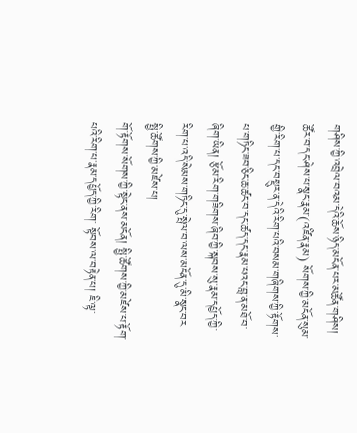གཤིས་ཀྱི་འབྲེལ་བའམ་དེའི་ཆོས་ཉིད་མངོན་པར་མཚོན་གཤིས། ཚོར་བ་དང་ཤེས་པ་སྣང་རྣམ་(འཛིན་རྣམ) སོགས་ཀྱི་མངོན་སུམ་གྱི་རིག་པ་དང་བསྡུར་ན་དེའི་རིག་པའི་བསམ་གཞིགས་ཀྱི་རྟོགས་པ་གཏིང་ཟབ་ཅིང་ཆ་ཚང་བ་དང་ཚད་དང་རྣམ་པའང་བླ་ན་མཐོ་བ་ཞིག་ཡིན། རྩོམ་རིག་གཟིགས་ཞིབ་ཀྱི་སྐབས་སུ་རྣམ་དཔྱོད་ཀྱི་རིག་པ་འདི་སེམས་གཏིང་དུ་སྤེལ་བ་ལས་མངོན་དུ་མི་སྣང་བར
སྤྱི་ཚོགས་ཀྱི་མཛེས་པ།
གོ་རྟོགས་སོགས་ཀྱི་སྟེང་ནས་མངོན། སྤྱི་ཚོགས་ཀྱི་མཛེས་པ་རྟོག་པའི་རིག་པ་རྣམ་དཔྱོད་ཀྱི་རིག་ སྟོབས་ལ་བརྟེན་པ། ཇི་ལྟ་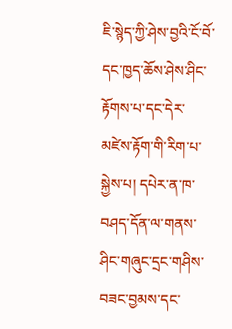ཇི་སྙེད་ཀྱི་ཤེས་བྱའི་ངོ་བོ་དང་ཁྱད་ཆོས་ཤེས་ཤིང་རྟོགས་པ་དང་དེར་མཛེས་རྟོག་གི་རིག་པ་སྐྱེས་པ། དཔེར་ན་ཁ་བཤད་དོན་ལ་གནས་ཤིང་གཞུང་དྲང་གཤིས་བཟང་བྱམས་དང་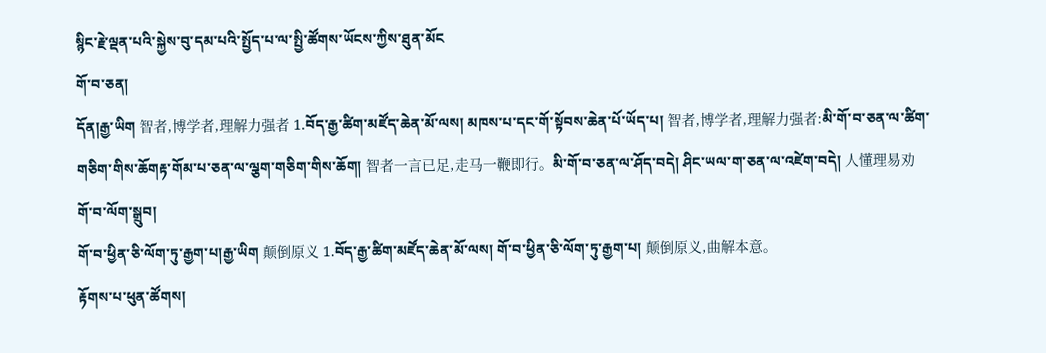སྙིང་རྗེ་ལྡན་པའི་སྐྱེས་བུ་དམ་པའི་སྤྱོད་པ་ལ་སྤྱི་ཚོགས་ཡོངས་ཀྱིས་ཐུན་མོང
གོ་བ་ཅན།
དོན།རྒྱ་ཡིག 智者,博学者,理解力强者 1.བོད་རྒྱ་ཚིག་མཛོད་ཆེན་མོ་ལས། མཁས་པ་དང་གོ་སྟོབས་ཆེན་པོ་ཡོད་པ། 智者,博学者,理解力强者:མི་གོ་བ་ཅན་ལ་ཚིག་གཅིག་གིས་ཆོགརྟ་གོམ་པ་ཅན་ལ་ལྕག་གཅིག་གིས་ཆོག། 智者一言已足,走马一鞭即行。མི་གོ་བ་ཅན་ལ་ཤོད་བདེ། ཤིང་ཡལ་ག་ཅན་ལ་འཛེག་བདེ། 人懂理易劝
གོ་བ་ལོག་སྒྲུབ།
གོ་བ་ཕྱིན་ཅི་ལོག་ཏུ་རྒྱག་པ།རྒྱ་ཡིག 颠倒原义 1.བོད་རྒྱ་ཚིག་མཛོད་ཆེན་མོ་ལས། གོ་བ་ཕྱིན་ཅི་ལོག་ཏུ་རྒྱག་པ། 颠倒原义,曲解本意。
རྟོགས་པ་ཕུན་ཚོགས།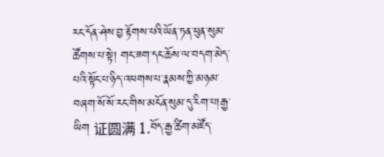རང་དོན་ཤེས་བྱ་རྟོགས་པའི་ཡོན་ཏན་ཕུན་སུམ་ཚོགས་པ་སྟེ། གང་ཟག་དང་ཆོས་ལ་བདག་མེད་པའི་སྟོང་པ་ཉིད་འཕགས་པ་རྣམས་ཀྱི་མཉམ་བཞག་སོ་སོ་རང་གིས་མངོན་སུམ་དུ་རིག་པ།རྒྱ་ཡིག 证圆满 1.བོད་རྒྱ་ཚིག་མཛོད་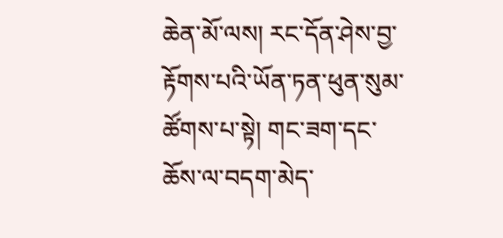ཆེན་མོ་ལས། རང་དོན་ཤེས་བྱ་རྟོགས་པའི་ཡོན་ཏན་ཕུན་སུམ་ཚོགས་པ་སྟེ། གང་ཟག་དང་ཆོས་ལ་བདག་མེད་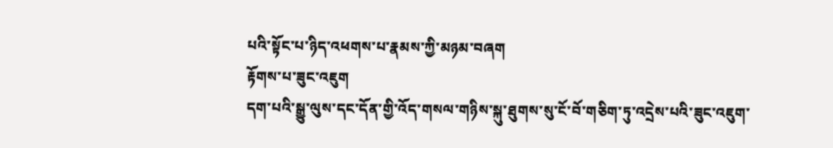པའི་སྟོང་པ་ཉིད་འཕགས་པ་རྣམས་ཀྱི་མཉམ་བཞག
རྟོགས་པ་ཟུང་འཇུག
དག་པའི་སྒྱུ་ལུས་དང་དོན་གྱི་འོད་གསལ་གཉིས་སྐུ་ཐུགས་སུ་ངོ་བོ་གཅིག་ཏུ་འདྲེས་པའི་ཟུང་འཇུག་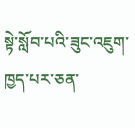སྟེ་སློབ་པའི་ཟུང་འཇུག་ཁྱད་པར་ཅན་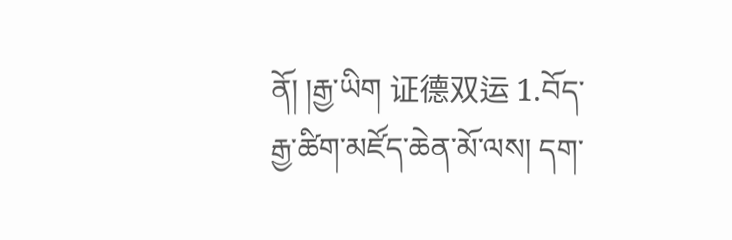ནོ། །རྒྱ་ཡིག 证德双运 1.བོད་རྒྱ་ཚིག་མཛོད་ཆེན་མོ་ལས། དག་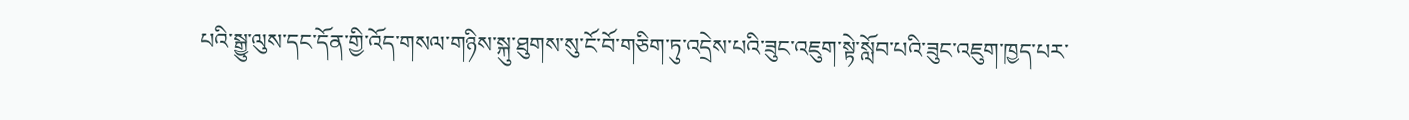པའི་སྒྱུ་ལུས་དང་དོན་གྱི་འོད་གསལ་གཉིས་སྐུ་ཐུགས་སུ་ངོ་བོ་གཅིག་ཏུ་འདྲེས་པའི་ཟུང་འཇུག་སྟེ་སློབ་པའི་ཟུང་འཇུག་ཁྱད་པར་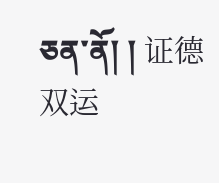ཅན་ནོ། ། 证德双运